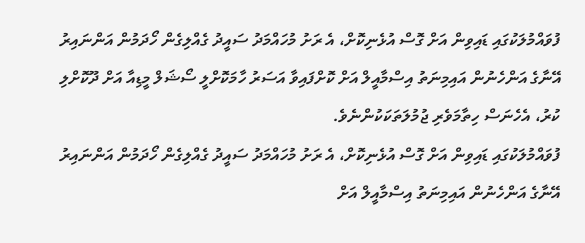ފުވައްމުލަކުގައި ޑައިވިން އަށް ގޮސް އުޅެނިކޮށް، އެ ރަށު މުހައްމަދު ސައީދު ގެއްލިގެން ހޯދަމުން އަންނައިރު އޭނާގެ އަންހެނުން އައިމިނަތު އިސްމާއީލް އަށް ކޮށްފައިވާ އަސަރު ހާމަކޮށްލީ ސޯޝަލް މީޑިއާ އަށް ދޫކޮށްލި ކުރު، އެހެނަސް ހިތާމަވެރި ޖުމުލަތަކަކުންނެވެ.
ފުވައްމުލަކުގައި ޑައިވިން އަށް ގޮސް އުޅެނިކޮށް، އެ ރަށު މުހައްމަދު ސައީދު ގެއްލިގެން ހޯދަމުން އަންނައިރު އޭނާގެ އަންހެނުން އައިމިނަތު އިސްމާއީލް އަށް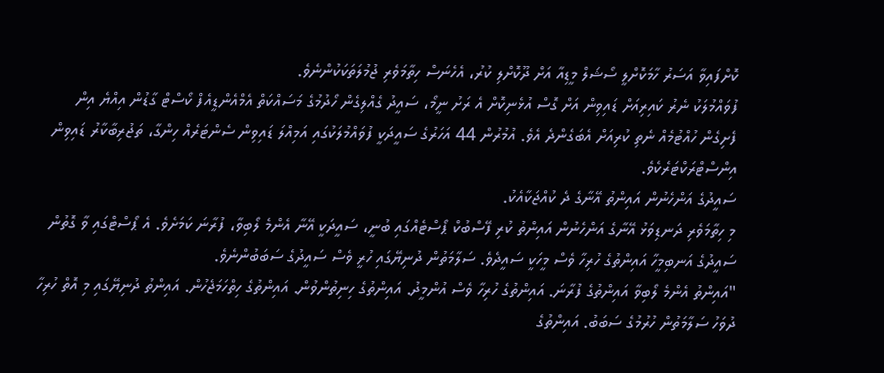ކޮށްފައިވާ އަސަރު ހާމަކޮށްލީ ސޯޝަލް މީޑިއާ އަށް ދޫކޮށްލި ކުރު، އެހެނަސް ހިތާމަވެރި ޖުމުލަތަކަކުންނެވެ.
ފުވައްމުލަކު ނެރު ކައިރިއަށް ޑައިވިން އަށް ގޮސް އުޅެނިކޮށް އެ ރަށު ނީމޯ، ސައީދު ގެއްލިގެން ހޯދުމުގެ މަސައްކަތް އެމްއެންޑީއެފް ކޯސްޓް ގާޑުން އިއްޔެ އިން ފެށިގެން ހުއްޓުމެއް ނެތި ކުރިއަށް އެބަގެންދެ އެވެ. އުމުރުން 44 އަހަރުގެ ސައީދަކީ ފުވައްމުލަކުގައި އަމިއްލަ ޑައިވިން ސެންޓަރެއް ހިންގާ، ތަޖުރިބާކާރު ޑައިވިން އިންސްޓްރަކްޓަރެކެވެ.
ސައީދުގެ އަންހެނުން އައިންތު އޭނާގެ ދެ ކުއްޖަކާއެކު.
މި ހިތާމަވެރި ދަނޑިވަޅު އޭނާގެ އަންހެނުން އައިންތު ކުރި ފޭސްބުކް ޕޯސްޓެއްގައި ބުނީ، ސައީދަކީ އޭނާ އެންމެ ލޯބިވާ، ފުރާނަ ކަމަށެވެ. އެ ޕޯސްޓްގައި ވާ ގޮތުން ސައީދުގެ އަނބިމީހާ އައިންތުގެ ހުރިހާ ވެސް މީހަކީ ސައީދެވެ. ސަލާމަތުން ދުނިޔޭގައި ހުރީ ވެސް ސައީދުގެ ސަބަބުންނެވެ.
"އައިންތު އެންމެ ލޯބިވާ އައިންތުގެ ފުރާނަ. އައިންތުގެ ހުރިހާ ވެސް އުންމީދު. އައިންތުގެ ހިނިތުންވުން. އައިންތުގެ ހިތްހަމަޖެހުން. އައިންތު ދުނިޔޭގައި މި އޮތް ހުރިހާ ދުވަހު ސަލާމަތުން ހުރުމުގެ ސަބަބު. އައިންތުގެ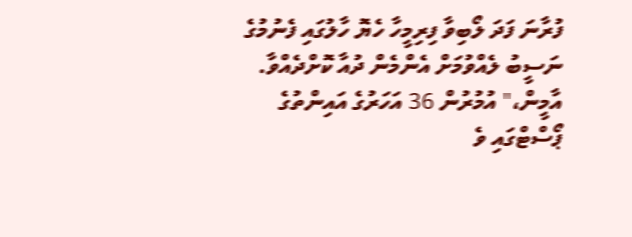ފުރާނަ ފަދަ ލޯބިވާ ފިރިމީހާ ހެޔޮ ހާލުގައި ފެނުމުގެ ނަސީބު ލެއްވުމަށް އެންމެން ދުއާ ކޮށްދެއްވާ. އާމީން،" އުމުރުން 36 އަހަރުގެ އައިންތުގެ ޕޯސްޓްގައި ވެ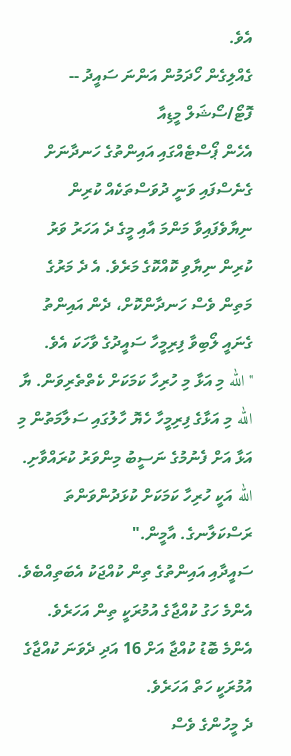އެވެ.
ގެއްލިގެން ހޯދަމުން އަންނަ ސައީދު -- ފޮޓޯ/ސޯޝަލް މީޑިއާ
އެހެން ޕޯސްޓެއްގައި އައިންތުގެ ހަނދާނަށް ގެނެސްފައި ވަނީ ދުވަސްތަކެއް ކުރިން ނިޔާވެފައިވާ މަންމަ އާއި މީގެ ދެ އަހަރު ވަރު ކުރިން ނިޔާވި ކޮއްކޮގެ މަރެވެ. އެ ދެ މަރުގެ މަތިން ވެސް ހަނދާންކޮށް، ދެން އައިންތު ގެނައީ ލޯބިވާ ފިރިމީހާ ސައީދުގެ ވާހަކަ އެވެ.
"الله މި އަޅާ މި ހުރިހާ ކަމަކަށް ކެތްތެރިވަން. ޔާ الله މި އަޅާގެ ފިރިމީހާ ހެޔޮ ހާލުގައި ސަލާމަތުން މި އަޅާ އަށް ފެނުމުގެ ނަސީބު މިންވަރު ކުރައްވާށި. الله އަކީ ހުރިހާ ކަމަކަށް ކުޅަދުންވަންތަ ރަސްކަލާނގެ. އާމީން."
ސައީދާއި އައިންތުގެ ތިން ކުއްޖަކު އެބަތިއްބެވެ. އެންމެ ހަގު ކުއްޖާގެ އުމުރަކީ ތިން އަހަރެވެ. އެންމެ ބޮޑު ކުއްޖާ އަށް 16 އަދި ދެވަނަ ކުއްޖާގެ އުމުރަކީ ހަތް އަހަރެވެ.
ދެ މީހުންގެ ވެސް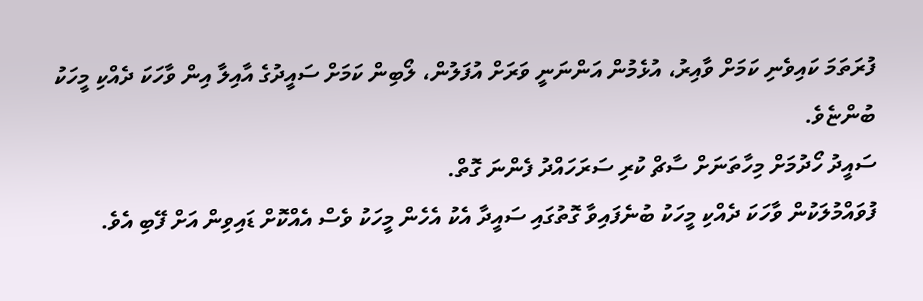ފުރަތަމަ ކައިވެނި ކަމަށް ވާއިރު، އުޅެމުން އަންނަނީ ވަރަށް އުފަލުން، ލޯބިން ކަމަށް ސައީދުގެ އާއިލާ އިން ވާހަކަ ދެއްކި މީހަކު ބުންޏެވެ.
ސައީދު ހޯދުމަށް މިހާތަނަށް ސާޗް ކުރި ސަރަހައްދު ފެންނަ ގޮތް.
ފުވައްމުލަކުން ވާހަކަ ދެއްކި މީހަކު ބުނެފައިވާ ގޮތުގައި ސައީދާ އެކު އެހެން މީހަކު ވެސް އެއްކޮށް ޑައިވިން އަށް ފޭބި އެވެ.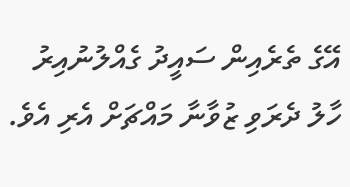އޭގެ ތެރެއިން ސައީދު ގެއްލުނުއިރު ހާލު ދެރަވި ޒުވާނާ މައްޗަށް އެރި އެވެ.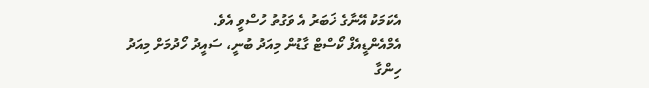އެކަމަކު އޭނާގެ ޚަބަރު އެ ވަގުތު ހުސްވީ އެވެ.
އެމްއެންޑީއެފް ކޯސްޓް ގާޑުން މިއަދު ބުނީ، ސައީދު ހޯދުމަށް މިއަދު ހިންގާ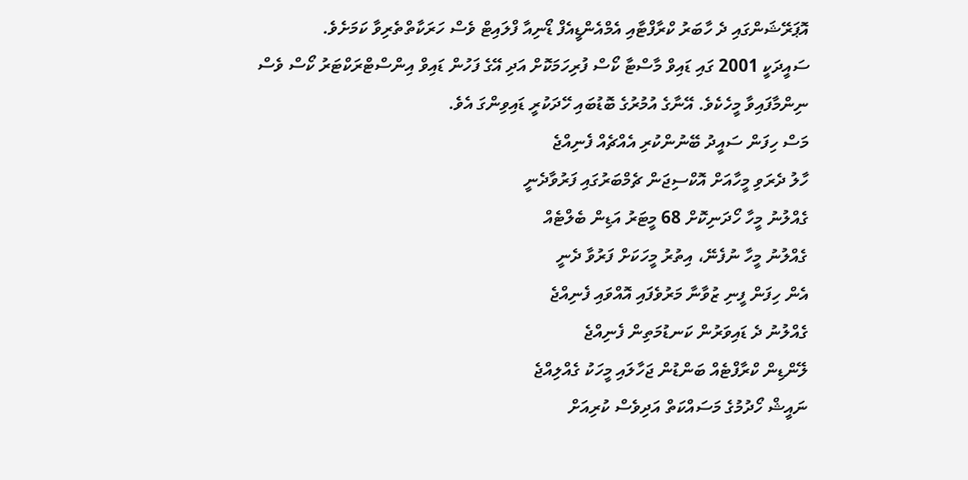އޮޕަރޭޝަންގައި ދެ ހާބަރު ކްރާފްޓާއި އެމްއެންޑީއެފް ޑޯނިއާ ފްލައިޓް ވެސް ހަރަކާތްތެރިވާ ކަމަށެވެ.
ސައީދަކީ 2001 ގައި ޑައިވް މާސްޓާ ކޯސް ފުރިހަމަކޮށް އަދި އޭގެ ފަހުން ޑައިވް އިންސްޓްރަކްޓަރު ކޯސް ވެސް ނިންމާފައިވާ މީހެކެވެ. އޭނާގެ އުމުރުގެ ބޮޑުބައި ހޭދަކުރީ ޑައިވިންގަ އެވެ.
މަސް ހިފަން ސައީދު ބޭނުންކުރި އެއްޗެއް ފެނިއްޖެ
ހާލު ދެރަވި މީހާއަށް އޮކްސިޖަން ޗެމްބަރުގައި ފަރުވާދެނީ
ގެއްލުނު މީހާ ހޯދަނިކޮށް 68 މީޓަރު އަޑިން ބެލްޓެއް
ގެއްލުނު މީހާ ނުފެނޭ، އިތުރު މީހަކަށް ފަރުވާ ދެނީ
އެން ހިފަން ފީނި ޒުވާނާ މަރުވެފައި އޮއްވައި ފެނިއްޖެ
ގެއްލުނު ދެ ޑައިވަރުން ކަނޑުމަތިން ފެނިއްޖެ
ލޭންޑިން ކްރާފްޓެއް ބަންޑުން ޖަހާލައި މީހަކު ގެއްލިއްޖެ
ނައީޝް ހޯދުމުގެ މަސައްކަތް އަދިވެސް ކުރިއަށް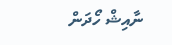ނާއިޝް ހޯދަން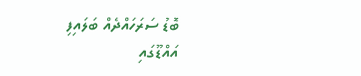ބޮޑު ސަރަހައްދެއް ބަލައިފި
އައްޑޫގައި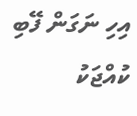އިހި ނަގަން ފޭބި ކުއްޖަކު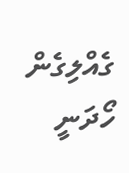ގެއްލިގެން ހޯދަނީ